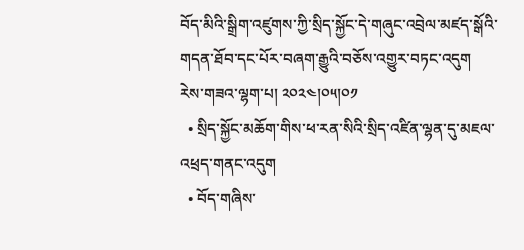བོད་མིའི་སྒྲིག་འཛུགས་ཀྱི་སྲིད་སྐྱོང་དེ་གཞུང་འབྲེལ་མཛད་སྒོའི་གདན་ཐོབ་དང་པོར་བཞག་རྒྱུའི་བཅོས་འགྱུར་བཏང་འདུག
རེས་གཟའ་ལྷག་པ། ༢༠༢༤།༠༥།༠༡
  • སྲིད་སྐྱོང་མཆོག་གིས་ཕ་རན་སིའི་སྲིད་འཛིན་ལྷན་དུ་མཇལ་འཕྲད་གནང་འདུག
  • བོད་གཞིས་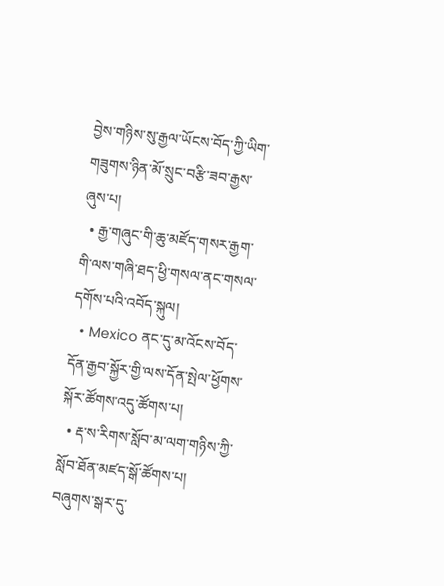བྱེས་གཉིས་སུ་རྒྱལ་ཡོངས་བོད་ཀྱི་ཡིག་གཟུགས་ཉིན་མོ་སྲུང་བརྩི་ཟབ་རྒྱས་ཞུས་པ།
  • རྒྱ་གཞུང་གི་ཆུ་མཛོད་གསར་རྒྱག་གི་ལས་གཞི་ཐད་ཕྱི་གསལ་ནང་གསལ་དགོས་པའི་འབོད་སྐུལ།
  • Mexico ནང་དུ་མ་འོངས་བོད་དོན་རྒྱབ་སྐྱོར་གྱི་ལས་དོན་སྤེལ་ཕྱོགས་སྐོར་ཚོགས་འདུ་ཚོགས་པ།
  • རྡ་ས་རིགས་སློབ་མ་ལག་གཉིས་ཀྱི་སློབ་ཐོན་མཛད་སྒོ་ཚོགས་པ།
བཞུགས་སྒར་དུ་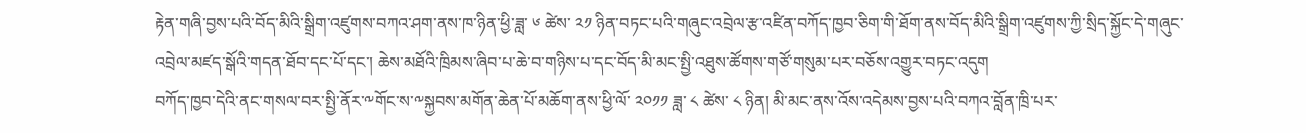རྟེན་གཞི་བྱས་པའི་བོད་མིའི་སྒྲིག་འཛུགས་བཀའ་ཤག་ནས་ཁ་ཉིན་ཕྱི་ཟླ་ ༦ ཚེས་ ༢༡ ཉིན་བཏང་པའི་གཞུང་འབྲེལ་རྩ་འཛིན་བཀོད་ཁྱབ་ཅིག་གི་ཐོག་ནས་བོད་མིའི་སྒྲིག་འཛུགས་ཀྱི་སྲིད་སྐྱོང་དེ་གཞུང་འབྲེལ་མཛད་སྒོའི་གདན་ཐོབ་དང་པོ་དང་། ཆེས་མཐོའི་ཁྲིམས་ཞིབ་པ་ཆེ་བ་གཉིས་པ་དང་བོད་མི་མང་སྤྱི་འཐུས་ཚོགས་གཙོ་གསུམ་པར་བཅོས་འགྱུར་བཏང་འདུག
བཀོད་ཁྱབ་དེའི་ནང་གསལ་བར་སྤྱི་ནོར་༸གོང་ས་༸སྐྱབས་མགོན་ཆེན་པོ་མཆོག་ནས་ཕྱི་ལོ་ ༢༠༡༡ ཟླ་ ༨ ཚེས་ ༨ ཉིན། མི་མང་ནས་འོས་འདེམས་བྱས་པའི་བཀའ་བློན་ཁྲི་པར་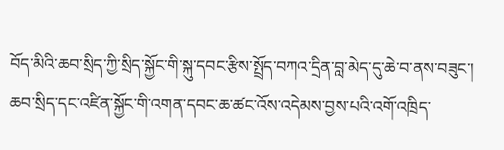བོད་མིའི་ཆབ་སྲིད་ཀྱི་སྲིད་སྐྱོང་གི་སྐུ་དབང་རྩིས་སྤྲོད་བཀའ་དྲིན་བླ་མེད་དུ་ཆེ་བ་ནས་བཟུང་། ཆབ་སྲིད་དང་འཛིན་སྐྱོང་གི་འགན་དབང་ཆ་ཚང་འོས་འདེམས་བྱས་པའི་འགོ་འཁྲིད་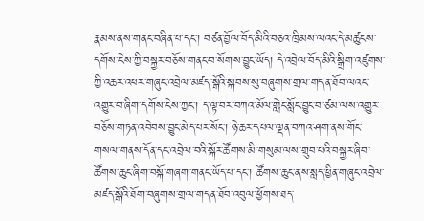རྣམས་ནས་གནང་བཞིན་པ་དང་། བཙན་བྱོལ་བོད་མིའི་བཅའ་ཁྲིམས་ལའང་དེ་མཚུངས་དགོས་ངེས་ཀྱི་བསྐྱར་བཅོས་གནང་བ་སོགས་བྱུང་ཡོད། དེ་འབྲེལ་བོད་མིའི་སྒྲིག་འཛུགས་ཀྱི་འཆར་འཕར་གཞུང་འབྲེལ་མཛད་སྒོའི་སྐབས་སུ་བཞུགས་གྲལ་གདན་ཐོབ་ལའང་འགྱུར་བ་ཞིག་དགོས་ངེས་ཀྱང་། ད་ལྟ་བར་བཀའ་མོལ་གླེང་སློང་བྱུང་བ་ཙམ་ལས་འགྱུར་བཅོས་གཏན་འབེབས་བྱུང་མེད་པར་སོང་། ཉེ་ཆར་དཔལ་ལྡན་བཀའ་ཤག་ནས་གོང་གསལ་གནས་དོན་དང་འབྲེལ་བའི་སྐོར་ཚོགས་མི་གསུམ་ལས་གྲུབ་པའི་བསྐྱར་ཞིབ་ཚོགས་ཆུང་ཞིག་བསྐོ་གཞག་གནང་ཡོད་པ་དང་། ཚོགས་ཆུང་ནས་སླད་ཕྱིན་གཞུང་འབྲེལ་མཛད་སྒོའི་ཐོག་བཞུགས་གྲལ་གདན་ཐོབ་འབུལ་ཕྱོགས་ཐད་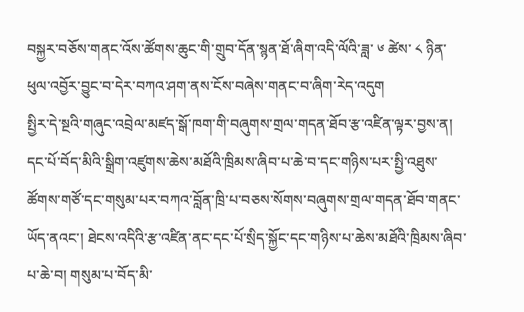བསྐྱར་བཅོས་གནང་འོས་ཚོགས་ཆུང་གི་གྲུབ་དོན་སྙན་ཐོ་ཞིག་འདི་ལོའི་ཟླ་ ༦ ཚེས་ ༨ ཉིན་ཕུལ་འབྱོར་བྱུང་བ་དེར་བཀའ་ཤག་ནས་ངོས་བཞེས་གནང་བ་ཞིག་རེད་འདུག
སྤྱིར་དེ་སྔའི་གཞུང་འབྲེལ་མཛད་སྒོ་ཁག་གི་བཞུགས་གྲལ་གདན་ཐོབ་རྩ་འཛིན་ལྟར་བྱས་ན། དང་པོ་བོད་མིའི་སྒྲིག་འཛུགས་ཆེས་མཐོའི་ཁྲིམས་ཞིབ་པ་ཆེ་བ་དང་གཉིས་པར་སྤྱི་འཐུས་ཚོགས་གཙོ་དང་གསུམ་པར་བཀའ་བློན་ཁྲི་པ་བཅས་སོགས་བཞུགས་གྲལ་གདན་ཐོབ་གནང་ཡོད་ནའང་། ཐེངས་འདིའི་རྩ་འཛིན་ནང་དང་པོ་སྲིད་སྐྱོང་དང་གཉིས་པ་ཆེས་མཐོའི་ཁྲིམས་ཞིབ་པ་ཆེ་བ། གསུམ་པ་བོད་མི་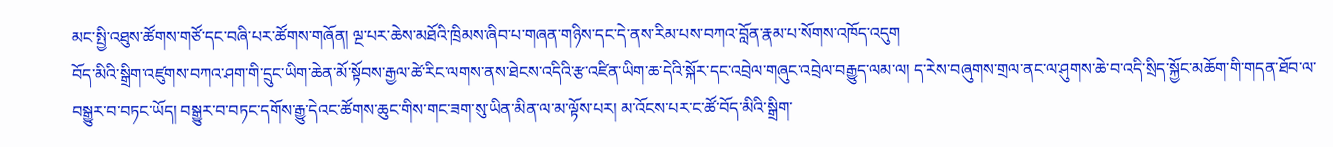མང་སྤྱི་འཐུས་ཚོགས་གཙོ་དང་བཞི་པར་ཚོགས་གཞོན། ལྔ་པར་ཆེས་མཐོའི་ཁྲིམས་ཞིབ་པ་གཞན་གཉིས་དང་དེ་ནས་རིམ་པས་བཀའ་བློན་རྣམ་པ་སོགས་འཁོད་འདུག
བོད་མིའི་སྒྲིག་འཛུགས་བཀའ་ཤག་གི་དྲུང་ཡིག་ཆེན་མོ་སྟོབས་རྒྱལ་ཚེ་རིང་ལགས་ནས་ཐེངས་འདིའི་རྩ་འཛིན་ཡིག་ཆ་དེའི་སྐོར་དང་འབྲེལ་གཞུང་འབྲེལ་བརྒྱུད་ལམ་ལ། ད་རེས་བཞུགས་གྲལ་ནང་ལ་ཤུགས་ཆེ་བ་འདི་སྲིད་སྐྱོང་མཆོག་གི་གདན་ཐོབ་ལ་བསྒྱུར་བ་བཏང་ཡོད། བསྒྱུར་བ་བཏང་དགོས་རྒྱུ་དེའང་ཚོགས་ཆུང་གིས་གང་ཟག་སུ་ཡིན་མིན་ལ་མ་ལྟོས་པར། མ་འོངས་པར་ང་ཚོ་བོད་མིའི་སྒྲིག་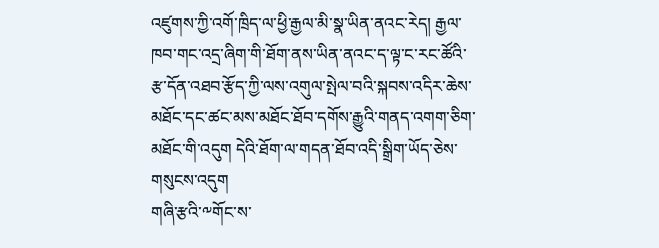འཛུགས་ཀྱི་འགོ་ཁྲིད་ལ་ཕྱི་རྒྱལ་མི་སྣ་ཡིན་ནའང་རེད། རྒྱལ་ཁབ་གང་འདྲ་ཞིག་གི་ཐོག་ནས་ཡིན་ནའང་ད་ལྟ་ང་རང་ཚོའི་རྩ་དོན་འཐབ་རྩོད་ཀྱི་ལས་འགུལ་སྤེལ་བའི་སྐབས་འདིར་ཆེས་མཐོང་དང་ཚང་མས་མཐོང་ཐོབ་དགོས་རྒྱུའི་གནད་འགག་ཅིག་མཐོང་གི་འདུག དེའི་ཐོག་ལ་གདན་ཐོབ་འདི་སྒྲིག་ཡོད་ཅེས་གསུངས་འདུག
གཞི་རྩའི་༸གོང་ས་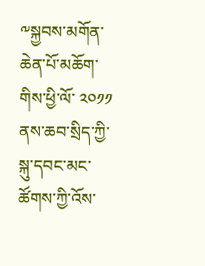༸སྐྱབས་མགོན་ཆེན་པོ་མཆོག་གིས་ཕྱི་ལོ་ ༢༠༡༡ ནས་ཆབ་སྲིད་ཀྱི་སྐུ་དབང་མང་ཚོགས་ཀྱི་འོས་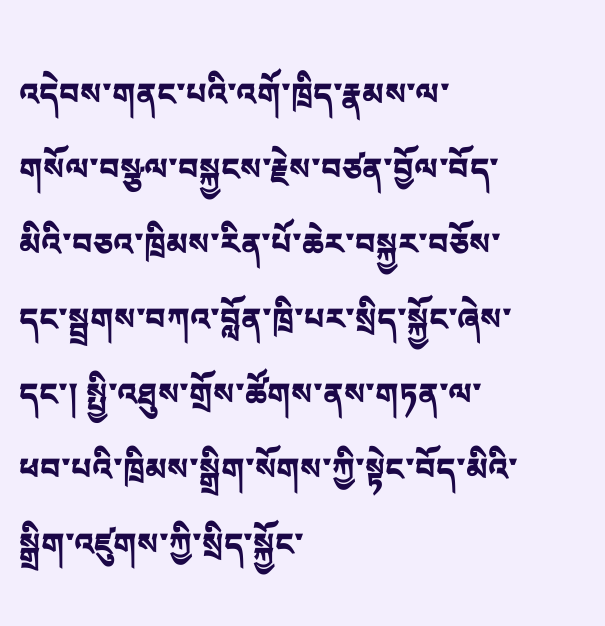འདེབས་གནང་པའི་འགོ་ཁྲིད་རྣམས་ལ་གསོལ་བསྩལ་བསྐྱངས་རྗེས་བཙན་བྱོལ་བོད་མིའི་བཅའ་ཁྲིམས་རིན་པོ་ཆེར་བསྐྱར་བཅོས་དང་སྦྲགས་བཀའ་བློན་ཁྲི་པར་སྲིད་སྐྱོང་ཞེས་དང་། སྤྱི་འཐུས་གྲོས་ཚོགས་ནས་གཏན་ལ་ཕབ་པའི་ཁྲིམས་སྒྲིག་སོགས་ཀྱི་སྟེང་བོད་མིའི་སྒྲིག་འཛུགས་ཀྱི་སྲིད་སྐྱོང་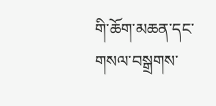གི་ཆོག་མཆན་དང་གསལ་བསྒྲགས་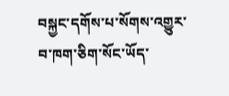བསྐྱང་དགོས་པ་སོགས་འགྱུར་བ་ཁག་ཅིག་སོང་ཡོད་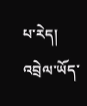པ་རེད།
འབྲེལ་ཡོད་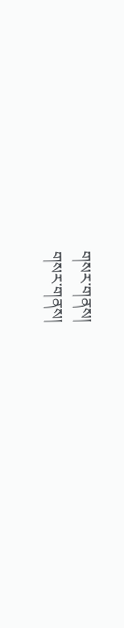གསར་གནས།
གསར་གནས།